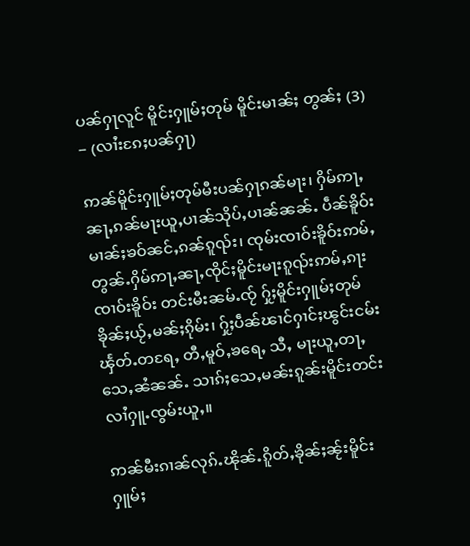ပၼ်ႁႃလူင် မိူင်းႁူမ်ႈတုမ် မိူင်းမၢၼ်ႈ တွၼ်ႈ (3) − (လၢႆးၵႄႈပၼ်ႁႃ)

ဢၼ်မိူင်းႁူမ်ႈတုမ်မီးပၼ်ႁႃၵၼ်မႃး၊ ႁိမ်ဢႃႇၼႃႇၵၼ်မႃးယူႇပၢၼ်သိုပ်ႇပၢၼ်ၼၼ်ႉ ပဵၼ်ၶိူဝ်း မၢၼ်ႈၶဝ်ၼင်ႇၵၼ်ၵူၺ်း၊ ၸုမ်းၸၢဝ်းၶိူဝ်းဢမ်ႇတွၼ်ႉႁိမ်ဢႃႇၼႃႇၸိုင်ႈမိူင်းမႃးၵူၺ်းဢမ်ႇၵႃး ၸၢဝ်းၶိူဝ်း တင်းမီးၼမ်ႉၸႂ် ႁႂ်ႈမိူင်းႁူမ်ႈတုမ်ၶိုၼ်ႈယႂ်ႇမၼ်ႈၵိုမ်း၊ ႁႂ်ႈပဵၼ်ၽၢင်ႁၢင်ႈၽွင်းငမ်းၾႅတ်ႉတရႄႇ တီႇမူဝ်ႇၶရေႇ သီႇ မႃးယူႇတႃႇသေႇၼႆၼၼ်ႉ သၢၵ်ႈသေႇမၼ်းၵူၼ်းမိူင်းတင်းလၢႆႁူႉၸွမ်းယူႇ။

ဢၼ်မီးၵၢၼ်လုၵ်ႉၽိုၼ်ႉၵိူတ်ႇၶိုၼ်ႈၼႂ်းမိူင်းႁူမ်ႈ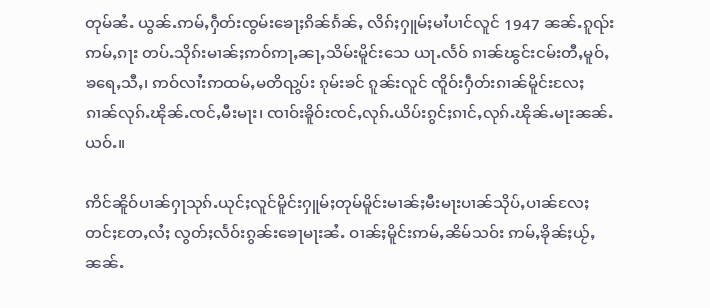တုမ်ၼႆႉ ယွၼ်ႉဢမ်ႇႁဵတ်းၸွမ်းၶေႃႈၵိၼ်ၵႅၼ်ႇ လိၵ်ႈႁူမ်ႈမၢႆပၢင်လူင် 1947 ၼၼ်ႉၵူၺ်းဢမ်ႇၵႃး တပ်ႉသိုၵ်းမၢၼ်ႈဢဝ်ဢႃႇၼႃႇသိမ်းမိူင်းသေ ယႃႉလႅဝ် ၵၢၼ်ၽွင်းငမ်းတီႇမူဝ်ႇၶရေႇသီႇ၊ ဢဝ်လၢႆးဢထမ်ႇမတိၺွပ်း ၵုမ်းၶင် ၵူၼ်းလူင် ၸိူဝ်းႁဵတ်းၵၢၼ်မိူင်းလႄႈ ၵၢၼ်လုၵ်ႉၽိုၼ်ႉၸင်ႇမီးမႃး၊ ၸၢဝ်းၶိူဝ်းၸင်ႇလုၵ်ႉယိပ်းၵွင်ႈၵၢင်ႇလုၵ်ႉၽိုၼ်ႉမႃးၼၼ်ႉယဝ်ႉ။

ဢိင်ၼိူဝ်ပၢၼ်ႁႃသုၵ်ႉယုင်ႈလူင်မိူင်းႁူမ်ႈတုမ်မိူင်းမၢၼ်ႈမီးမႃးပၢၼ်သိုပ်ႇပၢၼ်လႄႈ တင်ႈတႄႇလႆႈ လွတ်ႈလႅဝ်းၵွၼ်းၶေႃမႃးၼႆႉ ဝၢၼ်ႈမိူင်းဢမ်ႇၼိမ်သဝ်း ဢမ်ႇၶိုၼ်ႈယႂ်ႇၼၼ်ႉ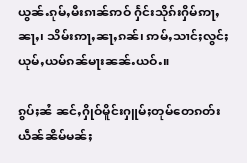ယွၼ်ႉၵုမ်ႇမီးၵၢၼ်ဢဝ် ႁႅင်းသိုၵ်းႁိမ်ဢႃႇၼႃႇ၊ သိမ်းဢႃႇၼႃႇၵၼ်၊ ဢမ်ႇသၢင်ႈလွင်ႈယုမ်ႇယမ်ၵၼ်မႃးၼၼ်ႉယဝ်ႉ။

ၵွပ်ႈၼႆ ၼင်ႇႁိုဝ်မိူင်းႁူမ်ႈတုမ်တေၵတ်းယဵၼ်ၼိမ်မၼ်ႈ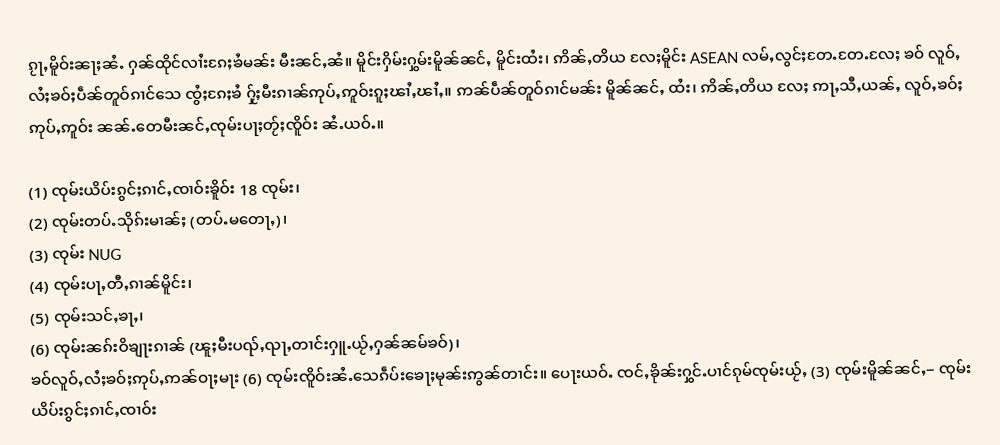ၵႂႃႇမိူဝ်းၼႃႈၼႆႉ ႁၼ်ထိုင်လၢႆးၵႄႈၶႆမၼ်း မီးၼင်ႇၼႆ။ မိူင်းႁိမ်းႁွမ်းမိူၼ်ၼင်ႇ မိူင်းထႆး၊ ဢိၼ်ႇတိယ လႄႈမိူင်း ASEAN လမ်ႇလွင်ႈတႄႉတႄႉလႄႈ ၶဝ် လူဝ်ႇလႆႈၶဝ်ႈပဵၼ်တူဝ်ၵၢင်သေ ၸွႆႈၵႄႈၶႆ ႁႂ်ႈမီးၵၢၼ်ဢုပ်ႇဢူဝ်းၵူႈၽၢႆႇၽၢႆႇ။ ဢၼ်ပဵၼ်တူဝ်ၵၢင်မၼ်း မိူၼ်ၼင်ႇ ထႆး၊ ဢိၼ်ႇတိယ လႄႈ ဢႃႇသီႇယၼ်ႇ လူဝ်ႇၶဝ်ႈဢုပ်ႇဢူဝ်း ၼၼ်ႉတေမီးၼင်ႇၸုမ်းပႃႈတႂ်ႈၸိူဝ်း ၼႆႉယဝ်ႉ။

(1) ၸုမ်းယိပ်းၵွင်ႈၵၢင်ႇၸၢဝ်းၶိူဝ်း 18 ၸုမ်း၊
(2) ၸုမ်းတပ်ႉသိုၵ်းမၢၼ်ႈ (တပ်ႉမတေႃႇ)၊
(3) ၸုမ်း NUG
(4) ၸုမ်းပႃႇတီႇၵၢၼ်မိူင်း၊
(5) ၸုမ်းသင်ႇၶႃႇ၊
(6) ၸုမ်းၼၵ်းဝိၶျႃးၵၢၼ် (ၽူႈမီးပၺ်ႇၺႃႇတၢင်းႁူႉယႂ်ႇႁၼ်ၼမ်ၶဝ်)၊
ၶဝ်လူဝ်ႇလႆႈၶဝ်ႈဢုပ်ႇဢၼ်ဝႃႈမႃး (6) ၸုမ်းၸိူဝ်းၼႆႉသေၵဵပ်းၶေႃႈမုၼ်းဢွၼ်တၢင်း။ ပေႃးယဝ်ႉ ၸင်ႇၶိုၼ်းႁွင်ႉပၢင်ၵုမ်ၸုမ်းယႂ်ႇ (3) ၸုမ်းမိူၼ်ၼင်ႇ− ၸုမ်းယိပ်းၵွင်ႈၵၢင်ႇၸၢဝ်း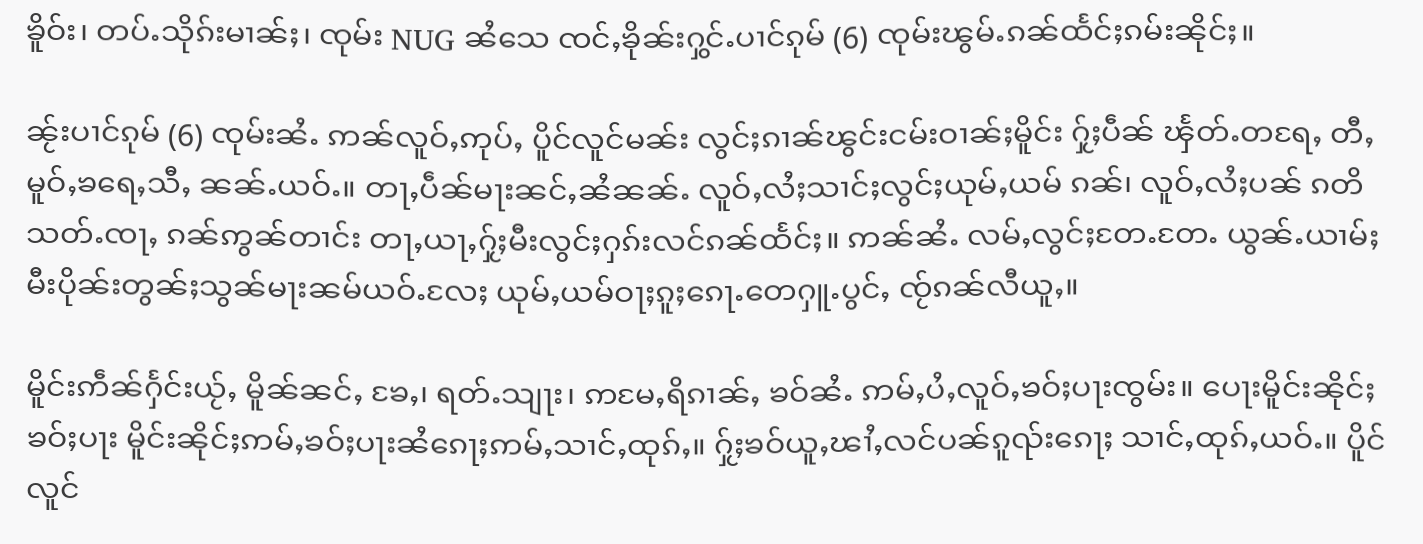ၶိူဝ်း၊ တပ်ႉသိုၵ်းမၢၼ်ႈ၊ ၸုမ်း NUG ၼႆသေ ၸင်ႇၶိုၼ်းႁွင်ႉပၢင်ၵုမ် (6) ၸုမ်းၽွမ်ႉၵၼ်ထႅင်ႈၵမ်းၼိုင်ႈ။

ၼႂ်းပၢင်ၵုမ် (6) ၸုမ်းၼႆႉ ဢၼ်လူဝ်ႇဢုပ်ႇ ပိူင်လူင်မၼ်း လွင်ႈၵၢၼ်ၽွင်းငမ်းဝၢၼ်ႈမိူင်း ႁႂ်ႈပဵၼ် ၾႅတ်ႉတရႄႇ တီႇမူဝ်ႇၶရေႇသီႇ ၼၼ်ႉယဝ်ႉ။ တႃႇပဵၼ်မႃးၼင်ႇၼႆၼၼ်ႉ လူဝ်ႇလႆႈသၢင်ႈလွင်ႈယုမ်ႇယမ် ၵၼ်၊ လူဝ်ႇလႆႈပၼ် ၵတိ သတ်ႉၸႃႇ ၵၼ်ဢွၼ်တၢင်း တႃႇယႃႇႁႂ်ႈမီးလွင်ႈႁၵ်းလင်ၵၼ်ထႅင်ႈ။ ဢၼ်ၼႆႉ လမ်ႇလွင်ႈတႄႉတႄႉ ယွၼ်ႉယၢမ်ႈမီးပိုၼ်းတွၼ်ႈသွၼ်မႃးၼမ်ယဝ်ႉလႄႈ ယုမ်ႇယမ်ဝႃႈၵူႈၵေႃႉတေႁူႉပွင်ႇ ၸႂ်ၵၼ်လီယူႇ။

မိူင်းဢဵၼ်ႁႅင်းယႂ်ႇ မိူၼ်ၼင်ႇ ၶႄႇ၊ ရတ်ႉသျႃး၊ ဢမႄႇရိၵၢၼ်ႇ ၶဝ်ၼႆႉ ဢမ်ႇပႆႇလူဝ်ႇၶဝ်ႈပႃးၸွမ်း။ ပေႃးမိူင်းၼိုင်ႈၶဝ်ႈပႃး မိူင်းၼိုင်ႈဢမ်ႇၶဝ်ႈပႃးၼႆၵေႃႈဢမ်ႇသၢင်ႇထုၵ်ႇ။ ႁႂ်ႈၶဝ်ယူႇၽၢႆႇလင်ပၼ်ၵူၺ်းၵေႃႈ သၢင်ႇထုၵ်ႇယဝ်ႉ။ ပိူင်လူင်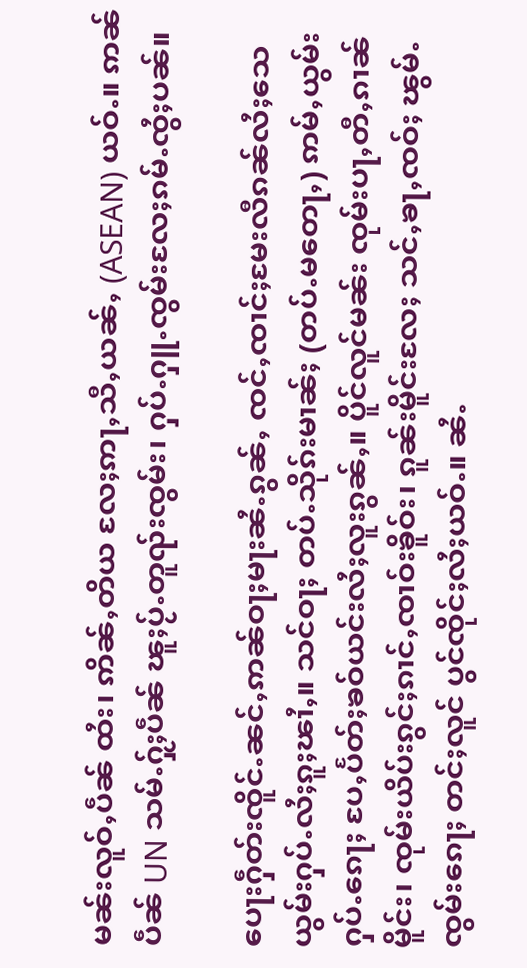မၼ်းလူဝ်ႇပဵၼ် ထႆး၊ ဢိၼ်ႇတိယ လႄႈဢႃႇသီႇယၼ်ႇ (ASEAN) ယဝ်ႉ။ ဢၼ်ပဵၼ် UN သမ်ႉႁႂ်ႈပဵၼ် ၽူႈပႂ်ႉတူၺ်းၸွမ်း၊ ႁပ်ႉႁူႉၸွမ်းလႄႈၵမ်ႉၸွႆႈပၼ်။

ပေႃးႁဵတ်းၸိူင်ႉၼင်ႇဢၼ်ဝႃႈမႃးၼႆႉၵွၼ်ႇ ၸင်ႇၸၢင်ႈမႄးလီၵၼ်လႆႈသေယွမ်းႁပ်ႉလႆႈၵူႈၽၢႆႇ။ သင်ဝႃႈ တပ်ႉသိုၵ်းမၢၼ်ႈ (တပ်ႉမတေႃႇ) ဢမ်ႇယွမ်းႁပ်ႉၵေႃႈ ပႄႇပႅတ်ႈၶဝ်ယင်းလႆႈလူးၵွၼ်ႇ။ ပိူင်လူင်မၼ်း ၸုမ်းပႃႇတီႇၵၢၼ်မိူင်း၊ ၸုမ်းယိပ်းၵွင်ႈၵၢင်ႇၸၢဝ်းၶိူဝ်း၊ ၵူၼ်းမိူင်းလႄႈ သင်ႇၶႃႇၸဝ်ႈ ၽွမ်ႉၸွမ်းၵေႃႈ တင်ႈလူင် ပွင်ၸိုင်ႈလႆႈယဝ်ႉ။ ၼႆႉ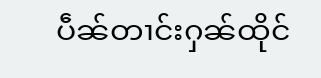ပဵၼ်တၢင်းႁၼ်ထိုင်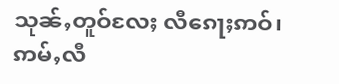သုၼ်ႇတူဝ်လႄႈ လီၵေႃႈဢဝ်၊ ဢမ်ႇလီ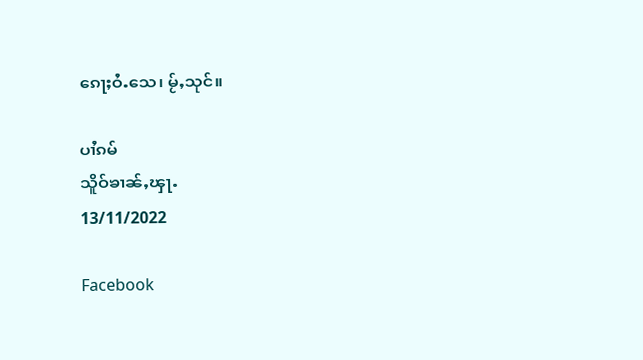ၵေႃႈဝႆႉသေ၊ မႂ်ႇသုင်။

ပၢႆၵမ်
သိူဝ်ၶၢၼ်ႇၾႃႉ
13/11/2022

Facebook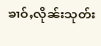ၶၢဝ်ႇလိုၼ်းသုတ်း